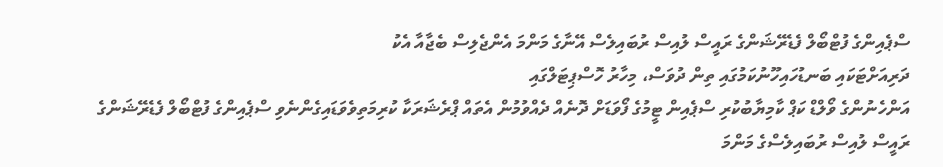ސްޕެއިންގެ ފުޓްބޯލް ފެޑެރޭޝަންގެ ރައީސް ލުއިސް ރުބައިލެސް އޭނާގެ މަންމަ އެންޖެލިސް ބެޖާއާ އެކު
ދަރިއަށްޓަކައި ބަނޑުހައިހޫނުކަމުގައި ތިން ދުވަސް، މިހާރު ހޮސްޕިޓަލްގައި
އަންހެނުންގެ ވޯލްޑް ކަޕް ކާމިޔާބުކުރި ސްޕެއިން ޓީމުގެ ފޯވަޑަށް ދޮނެއް ދެއްވުމުން އެތައް ޕްރެޝަރަކާ ކުރިމަތިވެވަޑައިގެންނެވި ސްޕެއިންގެ ފުޓްބޯލް ފެޑެރޭޝަންގެ ރައީސް ލުއިސް ރުބައިލެސްގެ މަންމަ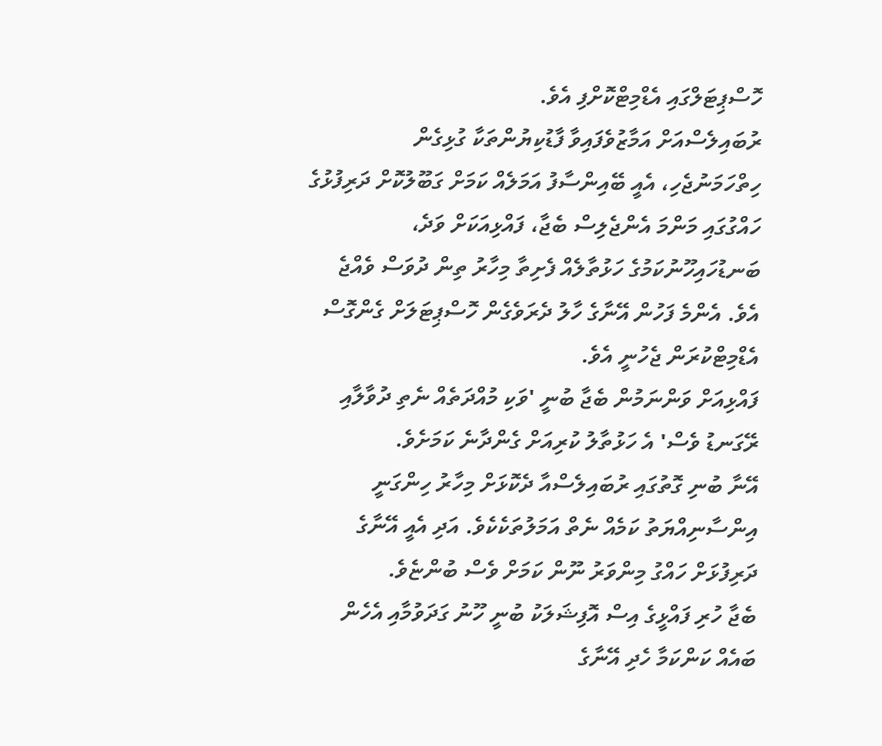ހޮސްޕިޓަލްގައި އެޑްމިޓްކޮށްފި އެވެ.
ރުބައިލެސްއަށް އަމާޒުވެފައިވާ ފާޑުކިޔުންތަކާ ގުޅިގެން ހިތްހަމަނުޖެހި، އެއީ ބޭއިންސާފު އަމަލެއް ކަމަށް ގަބޫލުކޮށް ދަރިފުޅުގެ ހައްގުގައި މަންމަ އެންޖެލިސް ބެޖާ، ފައްޅިއަކަށް ވަދެ، ބަނޑުހައިހޫނުކަމުގެ ހަޅުތާލެއް ފެށިތާ މިހާރު ތިން ދުވަސް ވެއްޖެ އެވެ. އެންމެ ފަހުން އޭނާގެ ހާލު ދެރަވެގެން ހޮސްޕިޓަލަށް ގެންގޮސް އެޑްމިޓްކުރަން ޖެހުނީ އެވެ.
ފައްޅިއަށް ވަންނަމުން ބެޖާ ބުނީ 'ވަކި މުއްދަތެއް ނެތި ދުވާލާއި ރޭގަނޑު ވެސް' އެ ހަޅުތާލު ކުރިއަށް ގެންދާނެ ކަމަށެވެ.
އޭނާ ބުނި ގޮތުގައި ރުބައިލެސްއާ ދެކޮޅަށް މިހާރު ހިންގަނީ އިންސާނިއްޔަތު ކަމެއް ނެތް އަމަލުތަކެކެވެ. އަދި އެއީ އޭނާގެ ދަރިފުޅަށް ހައްގު މިންވަރު ނޫން ކަމަށް ވެސް ބުންޏެވެ.
ބެޖާ ހުރި ފައްޅީގެ އިސް އޮފިޝަލަކު ބުނީ ހޫނު ގަދަވުމާއި އެހެން ބައެއް ކަންކަމާ ހެދި އޭނާގެ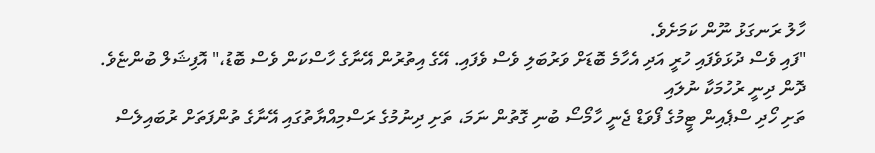ހާލު ރަނގަޅު ނޫން ކަމަށެވެ.
"ފައި ވެސް ދުޅަވެފައި ހުރީ އަދި އެހާމެ ބޮޑަށް ވަރުބަލި ވެސް ވެފައި. އޭގެ އިތުރުން އޭނާގެ ހާސްކަން ވެސް ބޮޑު،" އޮފިޝަލް ބުންޏެވެ.
ދޮން ދިނީ ރުހުމަކާ ނުލައި
ތަށި ހޯދި ސްޕެއިން ޓީމުގެ ފޯވަޑް ޖެނީ ހާމޯސޯ ބުނި ގޮތުން ނަމަ، ތަށި ދިނުމުގެ ރަސްމިއްޔާތުގައި އޭނާގެ ތުންފަތަށް ރުބައިލެސް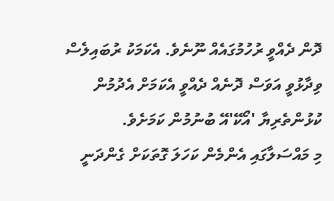ދޮން ދެއްވީ ރުހުމުގައެއް ނޫނެވެ. އެކަމަކު ރުބައިލެސް ވިދާޅުވީ އަވަސް ދޮނެއް ދެއްވީ އެކަމަށް އެދުމުން ކުޅުންތެރިޔާ 'އޯކޭ'އޭ ބުނުމުން ކަމަށެވެ.
މި މައްސަލާގައި އެންމެން ކަހަލަ ގޮތަކަށް ގެންދަނީ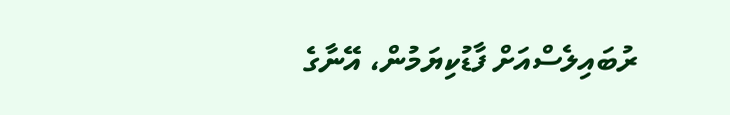ރުބައިލެސްއަށް ފާޑުކިޔަމުން، އޭނާގެ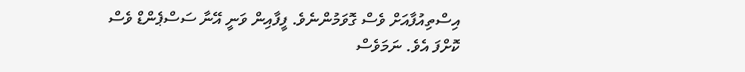އިސްތިއުފާއަށް ވެސް ގޮވަމުންނެވެ. ފީފާއިން ވަނީ އޭނާ ސަސްޕެންޑް ވެސް ކޮށްފަ އެވެ. ނަމަވެސް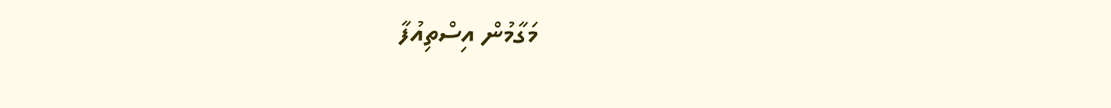މަގާމުން އިސްތިއުފާ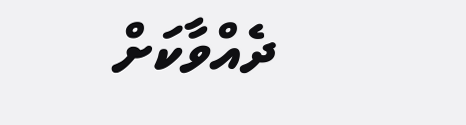ދެއްވާކަށް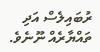ރުބައިލެސް އަދި ތައްޔާރެއް ނޫނެވެ.